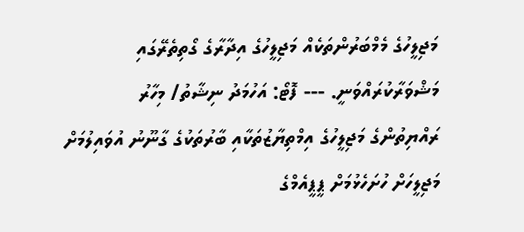މަޖިލީހުގެ މެމްބަރުންތަކެއް މަޖިލީހުގެ އިދާރާގެ ގޯތިތެރޭގައި މަޝްވަރާކުރައްވަނީ. --- ފޮޓޯ: އަހުމަދު ނިޝާތު/ މިހާރު
ރައްޔިތުންގެ މަޖިލީހުގެ އިމްތިޔާޒުތަކާއި ބާރުތަކުގެ ގާނޫނު އުވައިލުމަށް މަޖިލީހަށް ހުށަހެޅުމަށް ޕީޕީއެމްގެ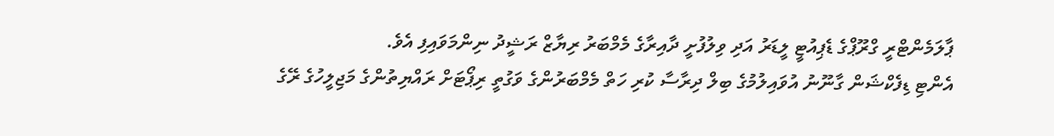ޕާލަމެންޓްރީ ގްރޫޕްގެ ޑެޕިއުޓީ ލީޑަރު އަދި ވިލުފުށީ ދާއިރާގެ މެމްބަރު ރިޔާޒް ރަޝީދު ނިންމަވައިފި އެވެ.
އެންޓި ޑިފެކްޝަން ގާނޫނު އުވައިލުމުގެ ބިލް ދިރާސާ ކުރި ހަތް މެމްބަރުންގެ ވަގުތީ ރިޕޯޓަށް ރައްޔިތުންގެ މަޖިލީހުގެ ރޭގެ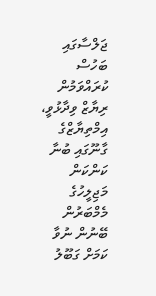ޖަލްސާގައި ބަހުސް ކުރައްވަމުން ރިޔާޒް ވިދާޅުވީ، އިމްތިޔާޒްގެ ގާނޫގައި ބުނާ ކަންކަން މަޖިލީހުގެ މެމްބަރުން ބޭނުން ނުވާ ކަމަށް ގަބޫލު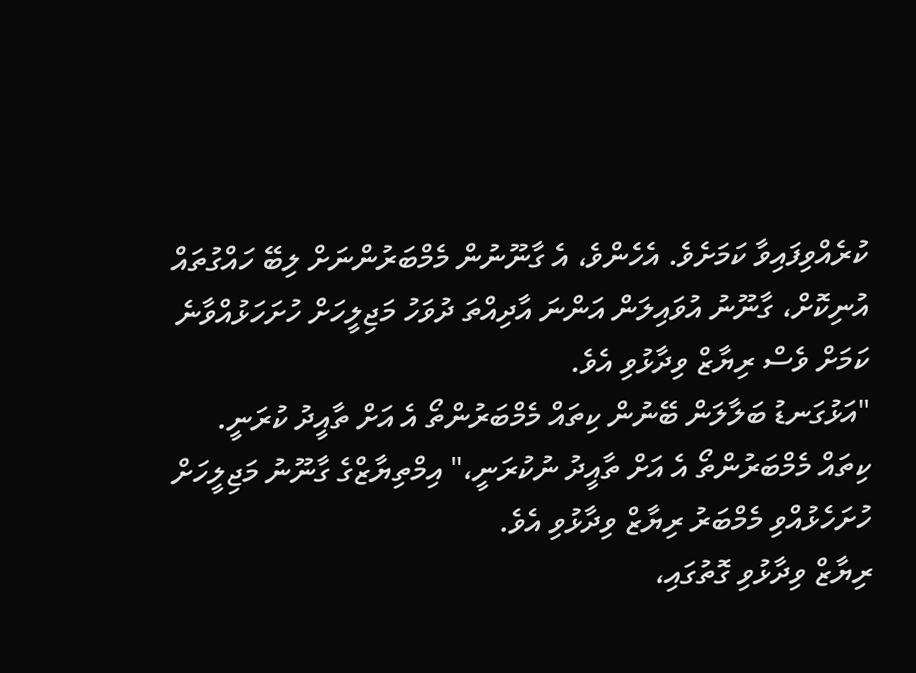ކުރެއްވިފައިވާ ކަމަށެވެ. އެހެންވެ، އެ ގާނޫނުން މެމްބަރުންނަށް ލިބޭ ހައްގުތައް އުނިކޮށް، ގާނޫނު އުވައިލަން އަންނަ އާދިއްތަ ދުވަހު މަޖިލީހަށް ހުށަހަޅުއްވާނެ ކަމަށް ވެސް ރިޔާޒް ވިދާޅުވި އެވެ.
"އަޅުގަނޑު ބަލާލަން ބޭނުން ކިތައް މެމްބަރުންތޯ އެ އަށް ތާއީދު ކުރަނީ. ކިތައް މެމްބަރުންތޯ އެ އަށް ތާއީދު ނުކުރަނީ،" އިމްތިޔާޒްގެ ގާނޫނު މަޖިލީހަށް ހުށަހެޅުއްވި މެމްބަރު ރިޔާޒް ވިދާޅުވި އެވެ.
ރިޔާޒް ވިދާޅުވި ގޮތުގައި،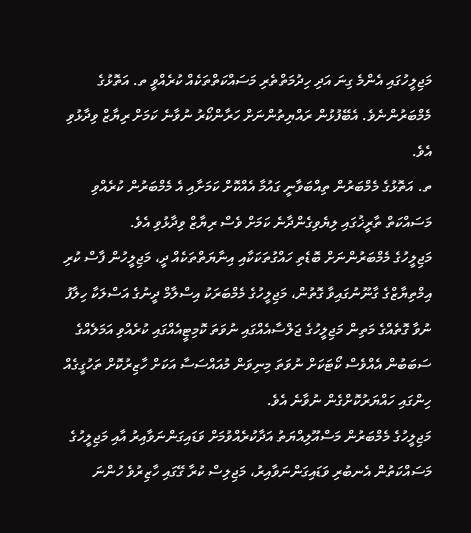މަޖިލީހުގައި އެންމެ ގިނަ އަދި ހިދުމަތްތެރި މަސައްކަތްތަކެއް ކުރެއްވީ ތ. އަތޮޅުގެ މެމްބަރުންނެވެ. އެބޭފުޅުން ރައްޔިތުންނަށް ހަރާންކޯރު ނުވާނެ ކަމަށް ރިޔާޒް ވިދާޅުވި އެވެ.
ތ. އަތޮޅުގެ މެމްބަރުން ތިއްބަވާނީ ގައުމާ އެއްކޮށް ކަމަށާއި އެ މެމްބަރުން ކުރެއްވި މަސައްކަތް ތާރީޚުގައި ލިޔެވިގެންދާނެ ކަމަށް ވެސް ރިޔާޒް ވިދާޅުވި އެވެ.
މަޖިލީހުގެ މެމްބަރުންނަށް ބޮޑެތި ހައްގުތަކަކާއި އިނާޔަތްތަކެއް ދީ، މަޖިލީހުން ފާސް ކުރި އިމްތިޔާޒްގެ ގާނޫނުގައިވާ ގޮތުން، މަޖިލީހުގެ މެމްބަރަކު އިސްލާމް ދީނުގެ އަސްލަކާ ހިލާފު ނުވާ ގޮތެއްގެ މަތިން މަޖިލީހުގެ ޖަލްސާއެއްގައި ނުވަތަ ކޮމިޓީއެއްގައި ކުރެއްވި އަމަލެއްގެ ސަބަބުން އެއްވެސް ކޯޓަކަށް ނުވަތަ މިނިވަން މުއައްސަސާ އަކަށް ހާޒިރުކޮށް ތަހުގީގެއް ހިންގައި ހައްޔަރުކޮށްގެން ނުވާނެ އެވެ.
މަޖިލީހުގެ މެމްބަރުން މަސްއޫލިއްޔަތު އަދާކުރެއްވުމަށް ވަޑައިގަންނަވާއިރު އާއި މަޖިލީހުގެ މަސައްކަތުން އެނބުރި ވަޑައިގަންނަވާއިރު، މަޖިލިސް ކުރާ ގޭގައި ހާޒިރުވެ ހުންނަ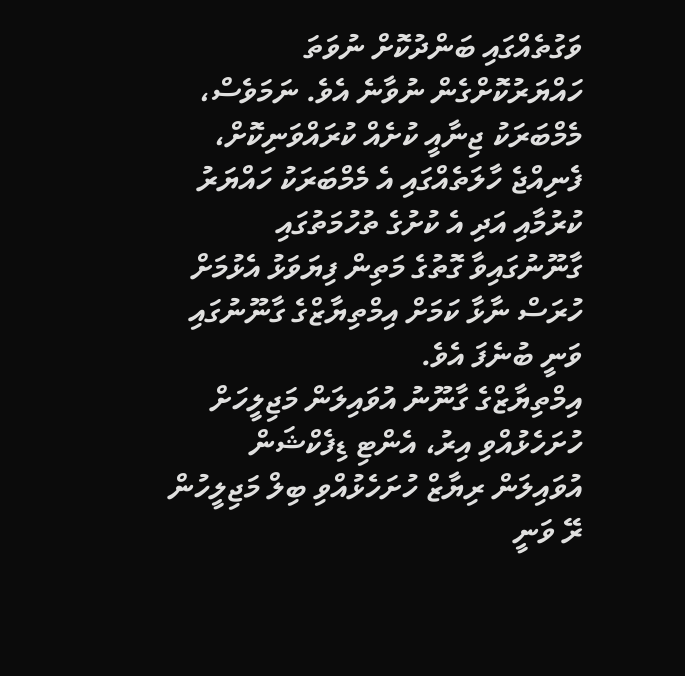ވަގުތެއްގައި ބަންދުކޮށް ނުވަތަ ހައްޔަރުކޮށްގެން ނުވާނެ އެވެ. ނަމަވެސް، މެމްބަރަކު ޖިނާއީ ކުށެއް ކުރައްވަނިކޮށް، ފެނިއްޖެ ހާލަތެއްގައި އެ މެމްބަރަކު ހައްޔަރު ކުރުމާއި އަދި އެ ކުށުގެ ތުހުމަތުގައި ގާނޫނުގައިވާ ގޮތުގެ މަތިން ފިޔަވަޅު އެޅުމަށް ހުރަސް ނާޅާ ކަމަށް އިމްތިޔާޒްގެ ގާނޫނުގައި ވަނީ ބުނެފަ އެވެ.
އިމްތިޔާޒްގެ ގާނޫނު އުވައިލަން މަޖިލީހަށް ހުށަހެޅުއްވި އިރު، އެންޓި ޑިފެކްޝަން އުވައިލަން ރިޔާޒް ހުށަހެޅުއްވި ބިލް މަޖިލީހުން ރޭ ވަނީ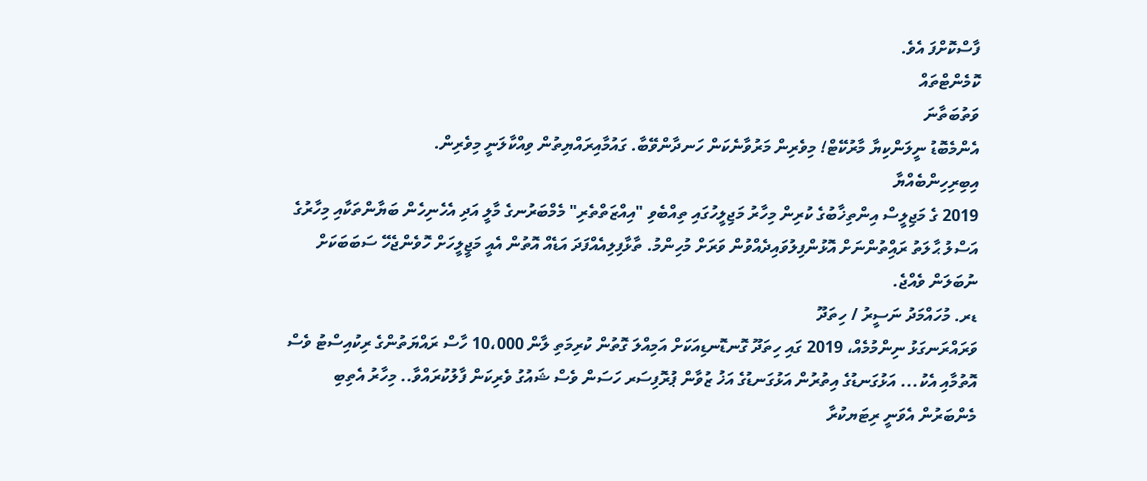ފާސްކޮށްފަ އެވެ.
ކޮމެންޓްތައް
ވަތުބަތާނަ
އެންމެބޮޑު ނީލަންކިޔާ މާރުކޭޓް! މިވެރިން މަރުވާނެކަން ހަނދާންވޭބާ. ގައުމާއިރައްޔިތުން ވިއްކާލަނީ މިވެރިން.
އިބިރިހިންބެއްޔާ
2019 ގެ މަޖިލީސް އިންތިޚާބުގެ ކުރިން މިހާރު މަޖިލީހުގައި ތިއްބެވި "އިއްޒަތްތެރި" މެމްބަރުނގެ މާލީ އަދި އެހެނިހެން ބަޔާންތަކާއި މިހާރުގެ އަސްލު ޙާލަތު ރައްިތުންނަށް އޮޅުންފިލުވައިދެއްވުން ވަރަށް މުހިންމު. ތާޅާފިލިއެއްފަދަ އަޑެއް އޮތުން އެއީ މަޖީލީހަށް ހޮވެންޖެހޭ ސަބަބަކަށް ނުބަލަން ވެއްޖެ.
ޑރ. މުހައްމަދު ނަސީރު / ހިތަދޫ
ވަރައްރަނގަޅު ނިންމުމެއް، 2019 ގައި ހިތަދޫ ގޮނޑޮނޑިއަކަށް އަމިއްލަ ގޮތުން ކުރިމަތި ލާން 10،000 ހާސް ރައްޔަތުންގެ ރިކުއިސްޓު ވެސް އޮތުމާއި އެކު... އަޅުގަނޑުގެ އިތުރުން އަޅުގަނޑުގެ އަޚު ޒުވާން ޕުރޮފިސަރ ހަސަން ވެސް ޝައުގު ވެރިކަން ފާލުކުރައްވާ.. މިހާރު އެތިބި މެންބަރުން އެވަނީ ރިޓަޔކުރާ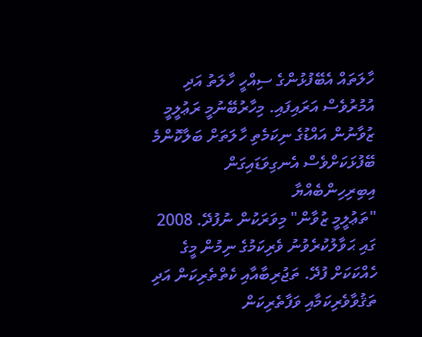ހާލަތައް އެބޭފުޅުންގެ ސިއްހީ ހާލަތު އަދި އުމުރުވެސް އަރައިފައި. މިހާރުބޭނުމީ ރަޢުލީމީ ޒުވާނުން އައްޑުގެ ނިކަމެތި ހާލަތަށް ބަލާކޮންމެ ބޭފުޅަކަށްވެސް އެނގިވަޑައިގަން
އިބިރިހިންބެއްޔާ
"ތަޢުލީމީ ޒުވާން" މިވަރަކުން ނުފުދޭ. 2008 ގައި ޙަވާލުކުރެވުނު ވެރިކަމުގެ ނިމުން މީގެ ހެއްކަކަށް ފުދޭ. ތަޖުރިބާއާއި ކެތްތެރިކަން އަދި ތަޤުވާވެރިކަމާއި ވަފާތެރިކަން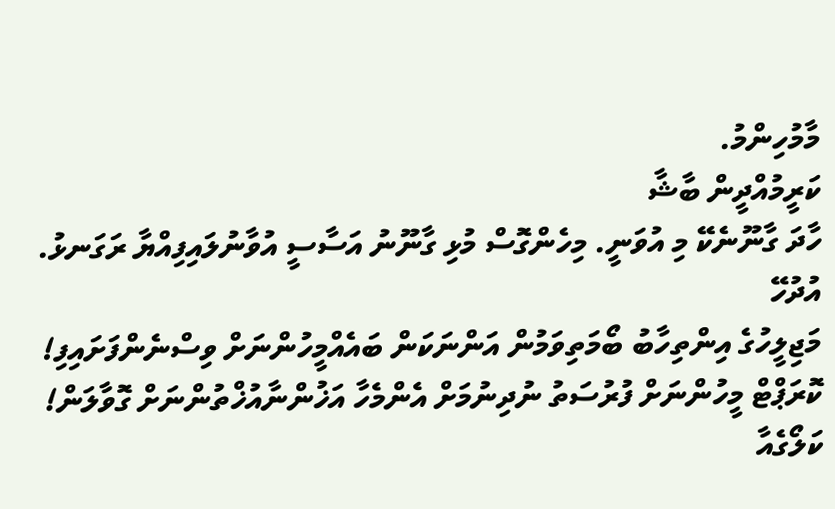މާމުހިންމު.
ކަރީމުއްދީން ބާޝާ
ހާދަ ގާނޫނެކޭ މި އުވަނީ. މިހެންގޮސް މުޅި ގާނޫނު އަސާސީ އުވާނުލައިފިއްޔާ ރަގަނޅު.
އުދުހޭ
މަޖިލީހުގެ އިންތިހާބު ބޯމަތިވަމުން އަންނަކަން ބައެއްމީހުންނަށް ވިސްނެންފަށައިފި! ކޮރަޕްޓް މީހުންނަށް ފުރުސަތު ނުދިނުމަށް އެންމެހާ އަޚުންނާއުޚްތުންނަށް ގޮވާލަން!
ކަލޯގެއާ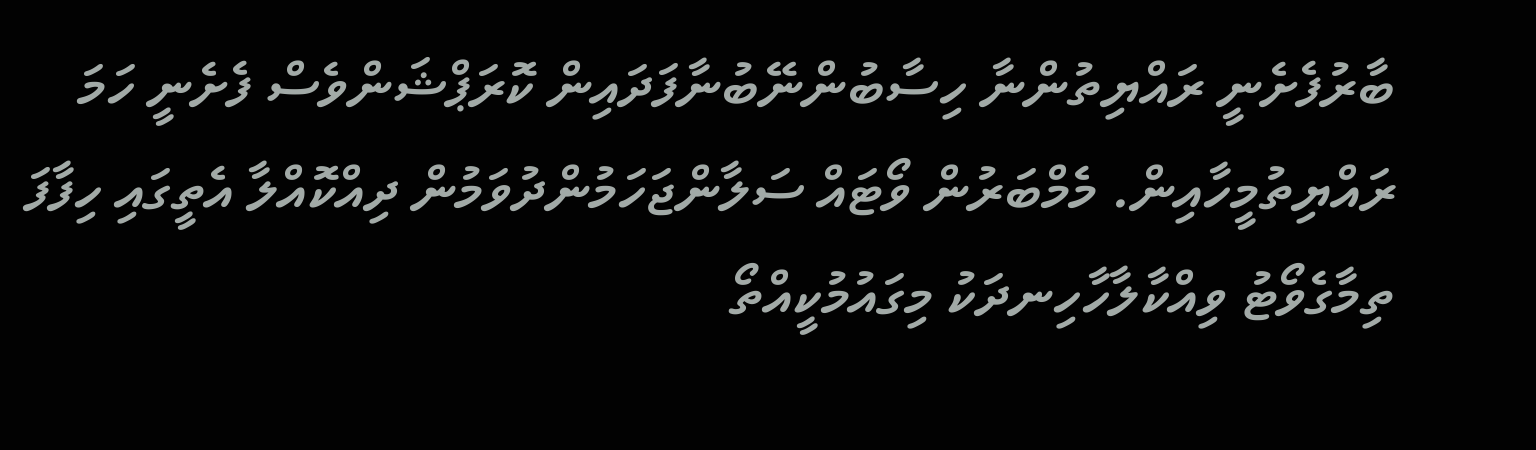ބާރުފެށެނީ ރައްޔިތުންނާ ހިސާބުންނޭބުނާފަދައިން ކޮރަޕްޝަންވެސް ފެށެނީ ހަމަ ރައްޔިތުމީހާއިން. މެމްބަރުން ވޯޓައް ސަލާންޖަހަމުންދުވަމުން ދިއްކޮއްލާ އެތީގައި ހިފާފަ ތިމާގެވޯޓު ވިއްކާލާހާހިނދަކު މިގައުމުކީއްތޯ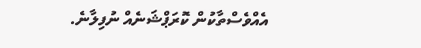އެއްވެސްތާކުން ކޮރަޕްޝަނެއް ނުފިލާނެ.